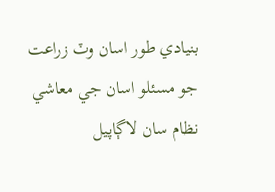بنيادي طور اسان وٽ زراعت جو مسئلو اسان جي معاشي نظام سان لاڳاپيل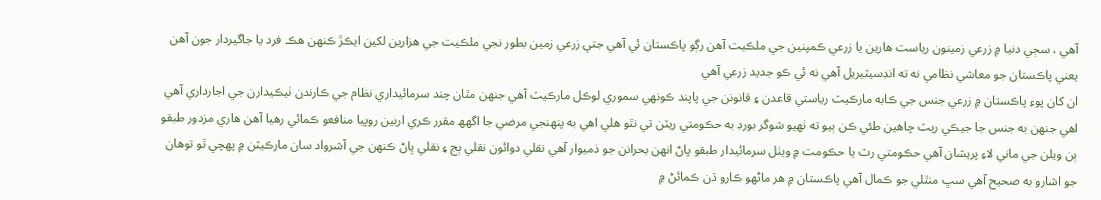آھي ، سڄي دنيا ۾ زرعي زمينون رياست هارين يا زرعي ڪمپنين جي ملڪيت آھن رڳو پاڪستان ئي آھي جتي زرعي زمين بطور نجي ملڪيت جي هزارين لکين ايڪڙ ڪنهن هڪ فرد يا جاگيردار جون آھن يعني پاڪستان جو معاشي نظامي نه ته انڊسيٽيريل آھي نه ئي ڪو جديد زرعي آھي
ان کان پوءِ پاڪستان ۾ زرعي جنس جي ڪابه مارڪيٽ رياستي قاعدن ۽ قانونن جي پاپند ڪونهي سموري لوڪل مارڪيٽ آھي جنهن مٿان چند سرمائيداري نظام جي ڪارندن ٺيڪيدارن جي اجارداري آھي اهي جنهن به جنس جا جيڪي ريٽ چاهين طئي ڪن ٻيو ته ٺهيو شوگر بورڊ به حڪومتي ريٽن تي نٿو هلي اهي به پنهنجي مرضي جا اگهھ مقرر ڪري اربين روپيا منافعو ڪمائي رهيا آهن هاري مزدور طبقو ٻن ويلن جي ماني لاءِ پريشان آهي حڪومتي رٽ يا حڪومت ۾ ويٺل سرمائيدار طبقو پاڻ انهن بحرانن جو ذميوار آهي نقلي دوائون نقلي ٻج ۽ نقلي ڀاڻ ڪنهن جي آشرواد سان مارڪيٽن ۾ پهچي ٿو توهان جو اشارو به صحيح آهي سڀ منٿلي جو ڪمال آهي پاڪستان ۾ هر ماڻھو ڪارو ڌن ڪمائڻ ۾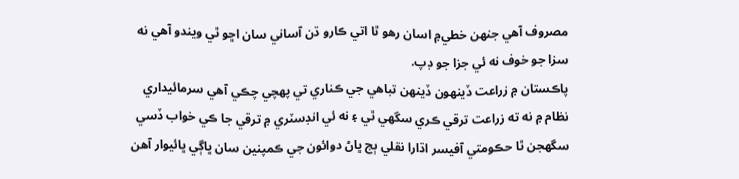مصروف آهي جنهن خطي۾ اسان رهو ٿا اتي ڪارو ڌن آساني سان اڇو ٿي ويندو آهي نه سزا جو خوف نه ئي جزا جو ڊپ.
پاڪستان ۾ زراعت ڏينهون ڏينهن تباهي جي ڪناري تي پهچي چڪي آهي سرمائيداري نظام ۾ نه ته زراعت ترقي ڪري سگهي ٿي ۽ نه ئي انڊسٽري ۾ ترقي جا ڪي خواب ڏسي سگهجن ٿا حڪومتي آفيسر اڌارا نقلي ٻج ڀاڻ دوائون جي ڪمپنين سان ڀاڳي ڀائيوار آهن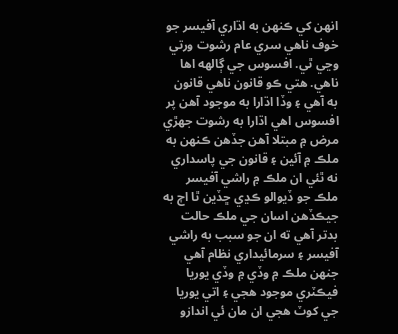انهن کي ڪنهن به اڌاري آفيسر جو خوف ناهي سري عام رشوت ورتي وڃي ٿي. افسوس جي ڳالھه اها ناهي. هتي ڪو قانون ناهي قانون به آهي ۽ وڏا اڌارا به موجود آهن پر افسوس اهي اڌارا به رشوت جهڙي مرض ۾ مبتلا آهن جڏهن ڪنهن به ملڪ ۾ آئين ۽ قانون جي پاسداري نه ٿئي ان ملڪ ۾ راشي آفيسر ملڪ جو ڏيوالو ڪڍي ڇڏين ٿا اڄ به جيڪڏهن اسان جي ملڪ حالت بدتر آهي ته ان جو سبب به راشي آفيسر ۽ سرمائيداري نظام آهي جنهن ملڪ ۾ وڏي ۾ وڏي يوريا فيڪٽري موجود هجي ۽ اتي يوريا جي کوٽ هجي ان مان ئي اندازو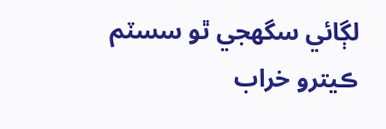لڳائي سگهجي ٿو سسٽم ڪيترو خراب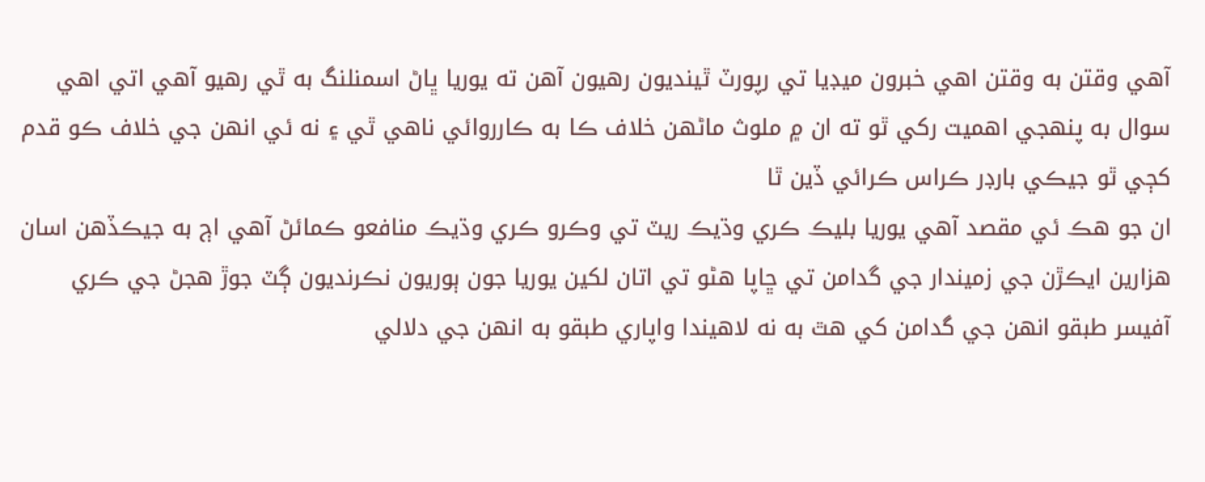آهي وقتن به وقتن اهي خبرون ميڊيا تي رپورٽ ٿينديون رهيون آهن ته يوريا ڀاڻ اسمنلنگ به ٿي رهيو آهي اتي اهي سوال به پنهجي اهميت رکي ٿو ته ان ۾ ملوث ماڻھن خلاف ڪا به ڪارروائي ناهي ٿي ۽ نه ئي انهن جي خلاف ڪو قدم کڄي ٿو جيڪي بارڊر ڪراس ڪرائي ڏين ٿا
ان جو هڪ ئي مقصد آهي يوريا بليڪ ڪري وڌيڪ ريٽ تي وڪرو ڪري وڌيڪ منافعو ڪمائڻ آهي اڄ به جيڪڏهن اسان هزارين ايڪڙن جي زميندار جي گدامن تي ڇاپا هڻو تي اتان لکين يوريا جون ٻوريون نڪرنديون ڳٽ جوڙ ھجڻ جي ڪري آفيسر طبقو انهن جي گدامن کي هٿ به نه لاهيندا واپاري طبقو به انهن جي دلالي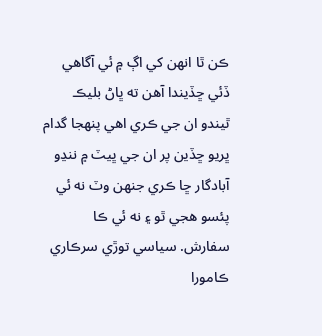ڪن ٿا انهن کي اڳ ۾ ئي آگاهي ڏئي ڇڏيندا آهن ته ڀاڻ بليڪ ٿيندو ان جي ڪري اهي پنهجا گدام ڀريو ڇڏين پر ان جي ڀيٽ ۾ ننڍو آبادگار ڇا ڪري جنهن وٽ نه ئي پئسو هجي ٿو ۽ نه ئي ڪا سفارش. سياسي توڙي سرڪاري ڪامورا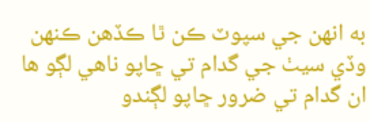به انهن جي سپوٽ ڪن ٿا ڪڏهن ڪنهن وڏي سيٺ جي گدام تي ڇاپو ناهي لڳو ها ان گدام تي ضرور ڇاپو لڳندو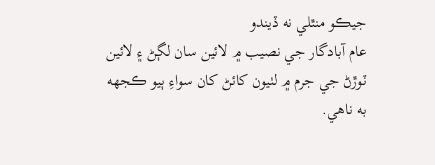جيڪو منٿلي نه ڏيندو
عام آبادگار جي نصيب ۾ لائين سان لڳڻ ۽ لائين ٽوڙڻ جي جرم ۾ لٺيون کائڻ کان سواءِ ٻيو ڪجھه به ناهي.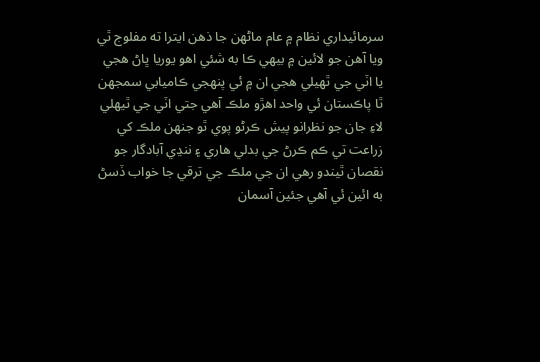سرمائيداري نظام ۾ عام ماڻھن جا ذھن ايترا ته مفلوج ٿي ويا آهن جو لائين ۾ بيهي ڪا به شئي اهو يوريا ڀاڻ ھجي يا اٽي جي ٿهيلي هجي ان ۾ ئي پنهجي ڪاميابي سمجهن ٿا پاڪستان ئي واحد اهڙو ملڪ آهي جتي اٽي جي ٿيهلي لاءِ جان جو نظرانو پيش ڪرڻو پوي ٿو جنهن ملڪ کي زراعت تي ڪم ڪرڻ جي بدلي هاري ۽ ننڍي آبادگار جو نقصان ٿيندو رهي ان جي ملڪ جي ترقي جا خواب ڏسڻ به ائين ئي آهي جئين آسمان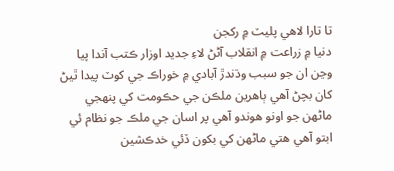تا تارا لاهي پليٽ ۾ رکجن
دنيا ۾ زراعت ۾ انقلاب آڻڻ لاءِ جديد اوزار ڪتب آندا پيا وڃن ان جو سبب وڌندڙ آبادي ۾ خوراڪ جي کوٽ پيدا ٿيڻ کان بچڻ آهي ٻاهرين ملڪن جي حڪومت کي پنهجي ماڻھن جو اونو هوندو آهي پر اسان جي ملڪ جو نظام ئي ابتو آهي هتي ماڻھن کي بکون ڏئي خدڪشين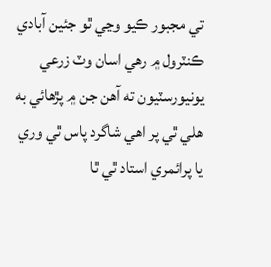تي مجبور ڪيو وڃي ٿو جئين آبادي ڪنٽرول ۾ رهي اسان وٽ زرعي يونيورسٽيون ته آهن جن ۾ پڙهائي به هلي ٿي پر اهي شاگرد پاس ٿي وري يا پرائمري استاد ٿي ٿا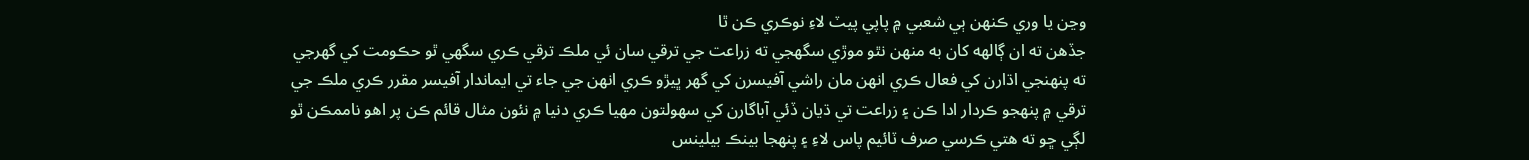وڃن يا وري ڪنهن ٻي شعبي ۾ پاپي پيٽ لاءِ نوڪري ڪن ٿا
جڏهن ته ان ڳالھه کان به منهن نٿو موڙي سگهجي ته زراعت جي ترقي سان ئي ملڪ ترقي ڪري سگهي ٿو حڪومت کي گهرجي ته پنهنجي اڌارن کي فعال ڪري انهن مان راشي آفيسرن کي گهر ڀيڙو ڪري انهن جي جاء تي ايماندار آفيسر مقرر ڪري ملڪ جي ترقي ۾ پنهجو ڪردار ادا ڪن ۽ زراعت تي ڌيان ڏئي آباگارن کي سهولتون مهيا ڪري دنيا ۾ نئون مثال قائم ڪن پر اهو ناممڪن ٿو لڳي ڇو ته هتي ڪرسي صرف ٽائيم پاس لاءِ ۽ پنهجا بينڪ بيلينس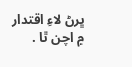ڀرڻ لاءِ اقتدار ۾ اچن ٿا .